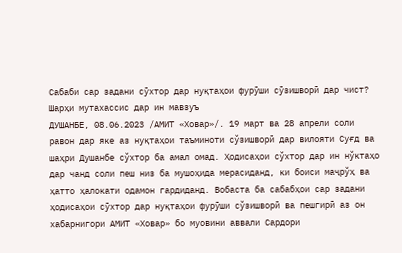Сабаби сар задани сӯхтор дар нуқтаҳои фурӯши сӯзишворӣ дар чист? Шарҳи мутахассис дар ин мавзуъ
ДУШАНБЕ, 08.06.2023 /АМИТ «Ховар»/. 19 март ва 28 апрели соли равон дар яке аз нуқтаҳои таъминоти сўзишворӣ дар вилояти Суғд ва шаҳри Душанбе сўхтор ба амал омад. Ҳодисаҳои сўхтор дар ин нўктаҳо дар чанд соли пеш низ ба мушоҳида мерасиданд, ки боиси маҷрўҳ ва ҳатто ҳалокати одамон гардиданд. Вобаста ба сабабҳои сар задани ҳодисаҳои сӯхтор дар нуқтаҳои фурӯши сўзишворӣ ва пешгирӣ аз он хабарнигори АМИТ «Ховар» бо муовини аввали Сардори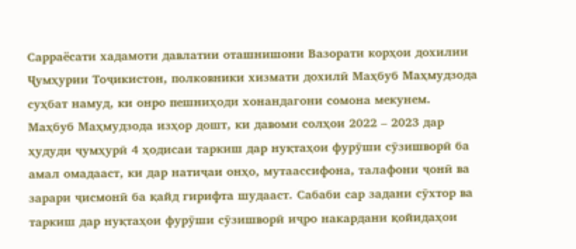Сарраёсати хадамоти давлатии оташнишони Вазорати корҳои дохилии Ҷумҳурии Тоҷикистон, полковники хизмати дохилӣ Маҳбуб Маҳмудзода суҳбат намуд, ки онро пешниҳоди хонандагони сомона мекунем.
Маҳбуб Маҳмудзода изҳор дошт, ки давоми солҳои 2022 – 2023 дар ҳудуди ҷумҳурӣ 4 ҳодисаи таркиш дар нуқтаҳои фурӯши сӯзишворӣ ба амал омадааст, ки дар натиҷаи онҳо, мутаассифона, талафони ҷонӣ ва зарари ҷисмонӣ ба қайд гирифта шудааст. Сабаби сар задани сӯхтор ва таркиш дар нуқтаҳои фурӯши сӯзишворӣ иҷро накардани қойидаҳои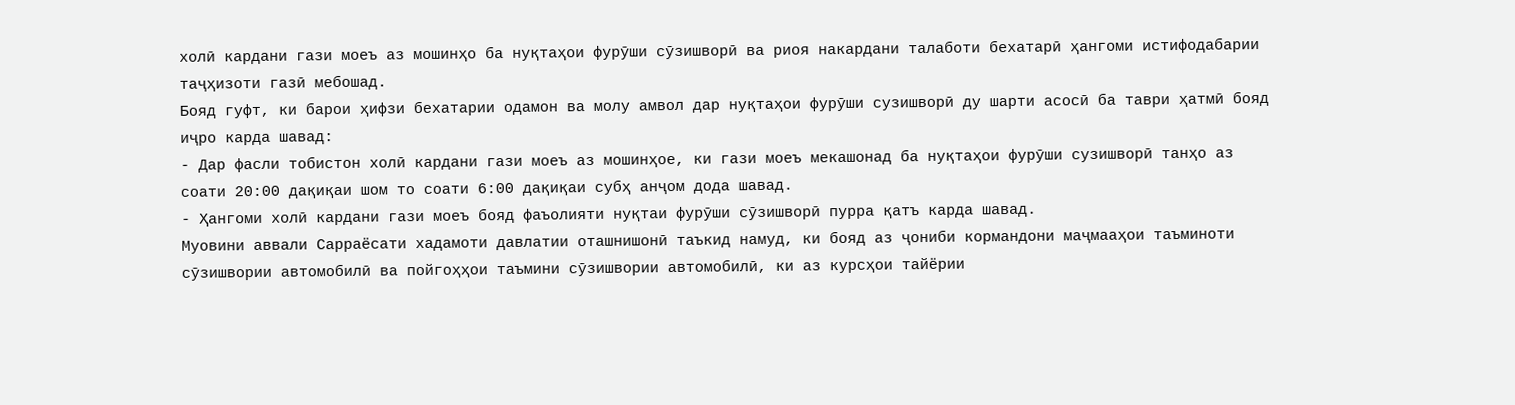холӣ кардани гази моеъ аз мошинҳо ба нуқтаҳои фурӯши сӯзишворӣ ва риоя накардани талаботи бехатарӣ ҳангоми истифодабарии таҷҳизоти газӣ мебошад.
Бояд гуфт, ки барои ҳифзи бехатарии одамон ва молу амвол дар нуқтаҳои фурӯши сузишворӣ ду шарти асосӣ ба таври ҳатмӣ бояд иҷро карда шавад:
- Дар фасли тобистон холӣ кардани гази моеъ аз мошинҳое, ки гази моеъ мекашонад ба нуқтаҳои фурӯши сузишворӣ танҳо аз соати 20:00 дақиқаи шом то соати 6:00 дақиқаи субҳ анҷом дода шавад.
- Ҳангоми холӣ кардани гази моеъ бояд фаъолияти нуқтаи фурӯши сӯзишворӣ пурра қатъ карда шавад.
Муовини аввали Сарраёсати хадамоти давлатии оташнишонӣ таъкид намуд, ки бояд аз ҷониби кормандони маҷмааҳои таъминоти сӯзишвории автомобилӣ ва пойгоҳҳои таъмини сӯзишвории автомобилӣ, ки аз курсҳои тайёрии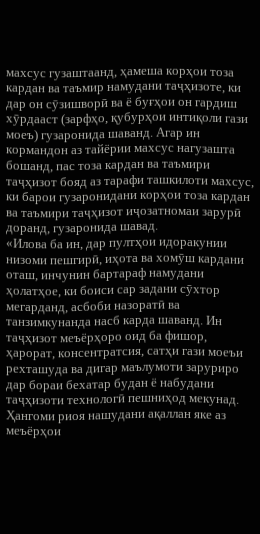махсус гузаштаанд, ҳамеша корҳои тоза кардан ва таъмир намудани таҷҳизоте, ки дар он сӯзишворӣ ва ё буғҳои он гардиш хӯрдааст (зарфҳо, қубурҳои интиқоли гази моеъ) гузаронида шаванд. Агар ин кормандон аз тайёрии махсус нагузашта бошанд, пас тоза кардан ва таъмири таҷҳизот бояд аз тарафи ташкилоти махсус, ки барои гузаронидани корҳои тоза кардан ва таъмири таҷҳизот иҷозатномаи зарурӣ доранд, гузаронида шавад.
«Илова ба ин, дар пултҳои идоракунии низоми пешгирӣ, иҳота ва хомӯш кардани оташ, инчунин бартараф намудани ҳолатҳое, ки боиси сар задани сӯхтор мегарданд, асбоби назоратӣ ва танзимкунанда насб карда шаванд. Ин таҷҳизот меъёрҳоро оид ба фишор, ҳарорат, консентратсия, сатҳи гази моеъи рехташуда ва дигар маълумоти заруриро дар бораи бехатар будан ё набудани таҷҳизоти технологӣ пешниҳод мекунад. Ҳангоми риоя нашудани ақаллан яке аз меъёрҳои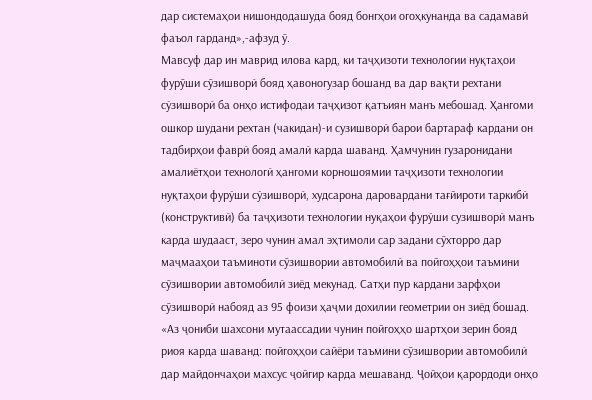дар системаҳои нишондодашуда бояд бонгҳои огоҳкунанда ва садамавӣ фаъол гарданд»,-афзуд ў.
Мавсуф дар ин маврид илова кард, ки таҷҳизоти технологии нуқтаҳои фурўши сўзишворӣ бояд ҳавоногузар бошанд ва дар вақти рехтани сӯзишворӣ ба онҳо истифодаи таҷҳизот қатъиян манъ мебошад. Ҳангоми ошкор шудани рехтан (чакидан)-и сузишворӣ барои бартараф кардани он тадбирҳои фаврӣ бояд амалӣ карда шаванд. Ҳамчунин гузаронидани амалиётҳои технологӣ ҳангоми корношоямии таҷҳизоти технологии нуқтаҳои фурӯши сӯзишворӣ, худсарона даровардани тағйироти таркибӣ (конструктивӣ) ба таҷҳизоти технологии нуқаҳои фурӯши сузишворӣ манъ карда шудааст, зеро чунин амал эҳтимоли сар задани сўхторро дар маҷмааҳои таъминоти сўзишвории автомобилӣ ва пойгоҳҳои таъмини сўзишвории автомобилӣ зиёд мекунад. Сатҳи пур кардани зарфҳои сўзишворӣ набояд аз 95 фоизи ҳаҷми дохилии геометрии он зиёд бошад.
«Аз ҷониби шахсони мутаассадии чунин пойгоҳҳо шартҳои зерин бояд риоя карда шаванд: пойгоҳҳои сайёри таъмини сўзишвории автомобилӣ дар майдончаҳои махсус ҷойгир карда мешаванд. Ҷойҳои қарордоди онҳо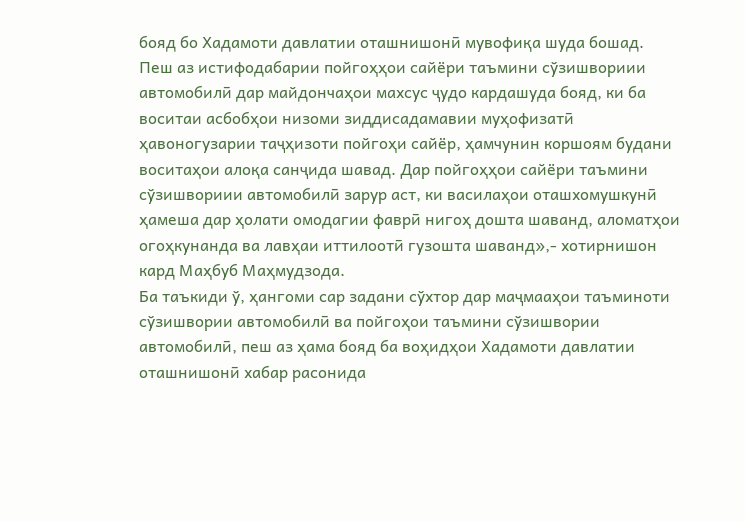бояд бо Хадамоти давлатии оташнишонӣ мувофиқа шуда бошад. Пеш аз истифодабарии пойгоҳҳои сайёри таъмини сўзишвориии автомобилӣ дар майдончаҳои махсус ҷудо кардашуда бояд, ки ба воситаи асбобҳои низоми зиддисадамавии муҳофизатӣ ҳавоногузарии таҷҳизоти пойгоҳи сайёр, ҳамчунин коршоям будани воситаҳои алоқа санҷида шавад. Дар пойгоҳҳои сайёри таъмини сўзишвориии автомобилӣ зарур аст, ки василаҳои оташхомушкунӣ ҳамеша дар ҳолати омодагии фаврӣ нигоҳ дошта шаванд, аломатҳои огоҳкунанда ва лавҳаи иттилоотӣ гузошта шаванд»,- хотирнишон кард Маҳбуб Маҳмудзода.
Ба таъкиди ў, ҳангоми сар задани сўхтор дар маҷмааҳои таъминоти сўзишвории автомобилӣ ва пойгоҳои таъмини сўзишвории автомобилӣ, пеш аз ҳама бояд ба воҳидҳои Хадамоти давлатии оташнишонӣ хабар расонида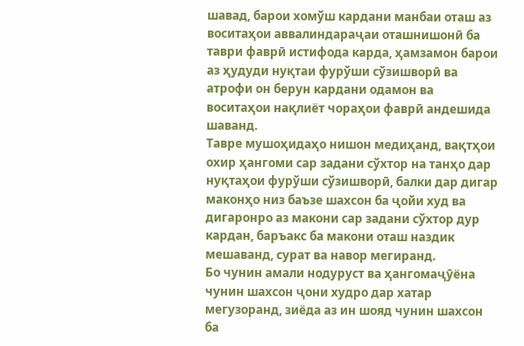шавад, барои хомўш кардани манбаи оташ аз воситаҳои аввалиндараҷаи оташнишонӣ ба таври фаврӣ истифода карда, ҳамзамон барои аз ҳудуди нуқтаи фурўши сўзишворӣ ва атрофи он берун кардани одамон ва воситаҳои нақлиёт чораҳои фаврӣ андешида шаванд.
Тавре мушоҳидаҳо нишон медиҳанд, вақтҳои охир ҳангоми сар задани сўхтор на танҳо дар нуқтаҳои фурўши сўзишворӣ, балки дар дигар маконҳо низ баъзе шахсон ба ҷойи худ ва дигаронро аз макони сар задани сўхтор дур кардан, баръакс ба макони оташ наздик мешаванд, сурат ва навор мегиранд.
Бо чунин амали нодуруст ва ҳангомаҷӯёна чунин шахсон ҷони худро дар хатар мегузоранд, зиёда аз ин шояд чунин шахсон ба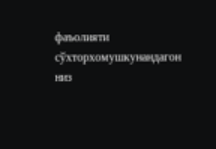фаъолияти сўхторхомушкунандагон низ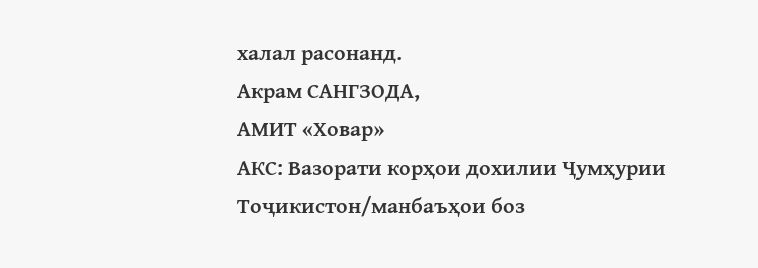халал расонанд.
Акрам САНГЗОДА,
АМИТ «Ховар»
АКС: Вазорати корҳои дохилии Ҷумҳурии Тоҷикистон/манбаъҳои боз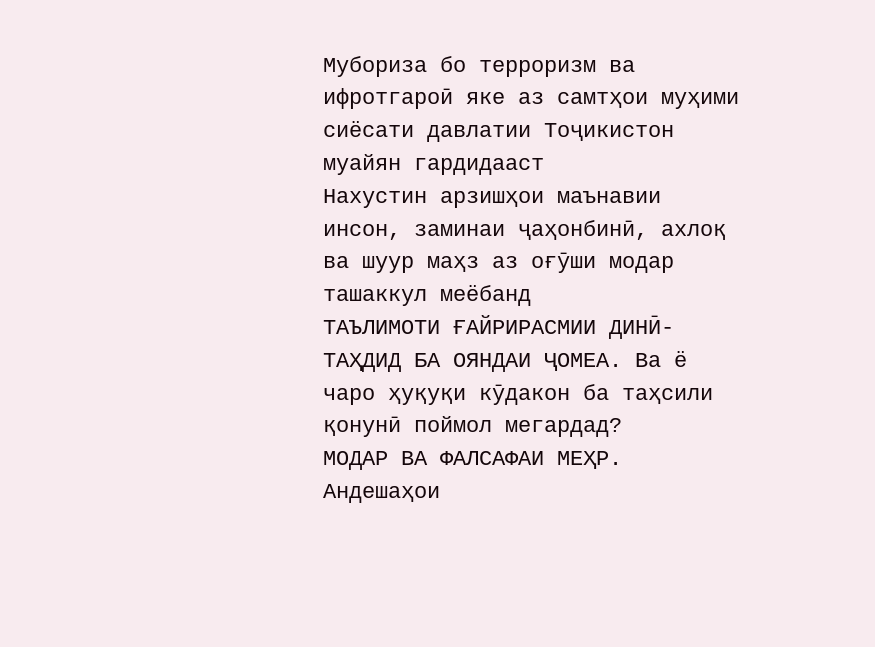Мубориза бо терроризм ва ифротгароӣ яке аз самтҳои муҳими сиёсати давлатии Тоҷикистон муайян гардидааст
Нахустин арзишҳои маънавии инсон, заминаи ҷаҳонбинӣ, ахлоқ ва шуур маҳз аз оғӯши модар ташаккул меёбанд
ТАЪЛИМОТИ ҒАЙРИРАСМИИ ДИНӢ-ТАҲДИД БА ОЯНДАИ ҶОМЕА. Ва ё чаро ҳуқуқи кӯдакон ба таҳсили қонунӣ поймол мегардад?
МОДАР ВА ФАЛСАФАИ МЕҲР. Андешаҳои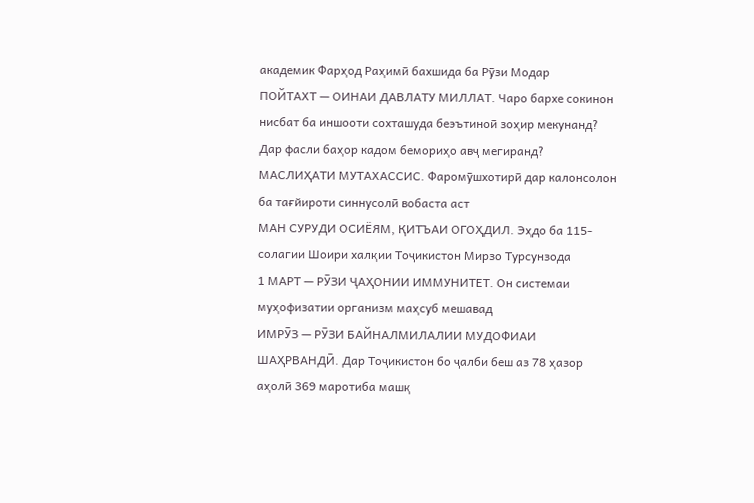академик Фарҳод Раҳимӣ бахшида ба Рӯзи Модар
ПОЙТАХТ — ОИНАИ ДАВЛАТУ МИЛЛАТ. Чаро бархе сокинон нисбат ба иншооти сохташуда беэътиноӣ зоҳир мекунанд?
Дар фасли баҳор кадом бемориҳо авҷ мегиранд?
МАСЛИҲАТИ МУТАХАССИС. Фаромӯшхотирӣ дар калонсолон ба тағйироти синнусолӣ вобаста аст
МАН СУРУДИ ОСИЁЯМ, ҚИТЪАИ ОГОҲДИЛ. Эҳдо ба 115-солагии Шоири халқии Тоҷикистон Мирзо Турсунзода
1 МАРТ — РӮЗИ ҶАҲОНИИ ИММУНИТЕТ. Он системаи муҳофизатии организм маҳсуб мешавад
ИМРӮЗ — РӮЗИ БАЙНАЛМИЛАЛИИ МУДОФИАИ ШАҲРВАНДӢ. Дар Тоҷикистон бо ҷалби беш аз 78 ҳазор аҳолӣ 369 маротиба машқ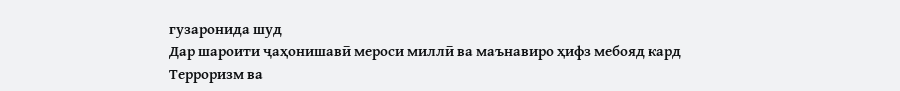гузаронида шуд
Дар шароити ҷаҳонишавӣ мероси миллӣ ва маънавиро ҳифз мебояд кард
Терроризм ва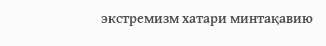экстремизм хатари минтақавию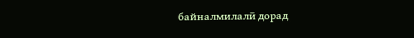байналмилалӣ дорад